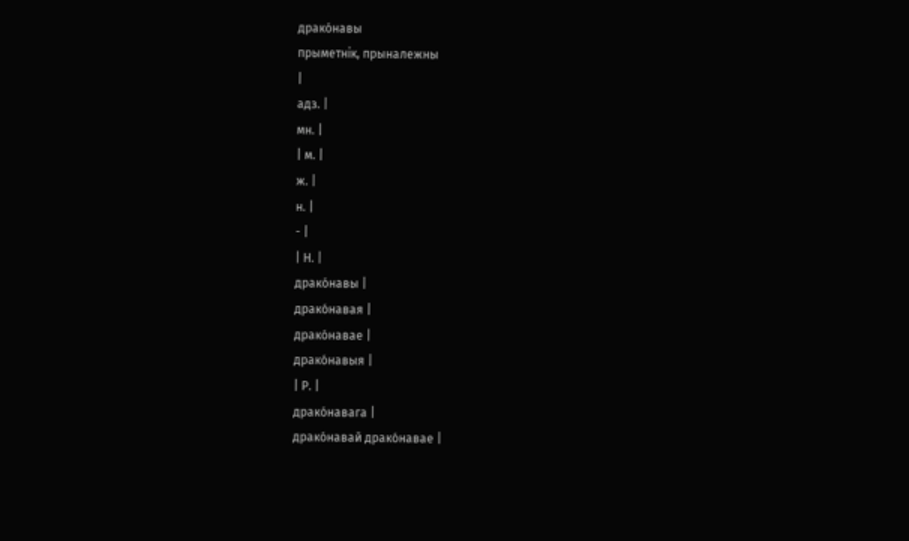драко́навы
прыметнік, прыналежны
|
адз. |
мн. |
| м. |
ж. |
н. |
- |
| Н. |
драко́навы |
драко́навая |
драко́навае |
драко́навыя |
| Р. |
драко́навага |
драко́навай драко́навае |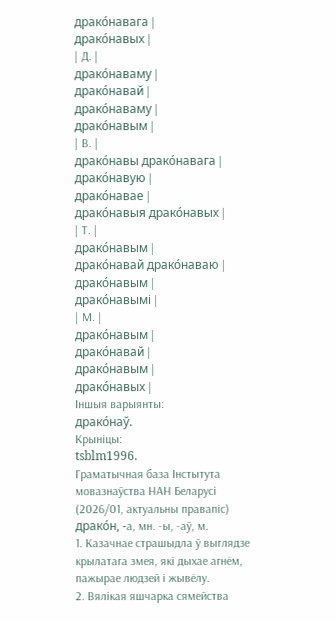драко́навага |
драко́навых |
| Д. |
драко́наваму |
драко́навай |
драко́наваму |
драко́навым |
| В. |
драко́навы драко́навага |
драко́навую |
драко́навае |
драко́навыя драко́навых |
| Т. |
драко́навым |
драко́навай драко́наваю |
драко́навым |
драко́навымі |
| М. |
драко́навым |
драко́навай |
драко́навым |
драко́навых |
Іншыя варыянты:
драко́наў.
Крыніцы:
tsblm1996.
Граматычная база Інстытута мовазнаўства НАН Беларусі (2026/01, актуальны правапіс)
драко́н, -а, мн. -ы, -аў, м.
1. Казачнае страшыдла ў выглядзе крылатага змея, які дыхае агнём, пажырае людзей і жывёлу.
2. Вялікая яшчарка сямейства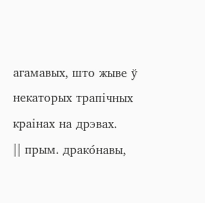агамавых, што жыве ў некаторых трапічных краінах на дрэвах.
|| прым. драко́навы,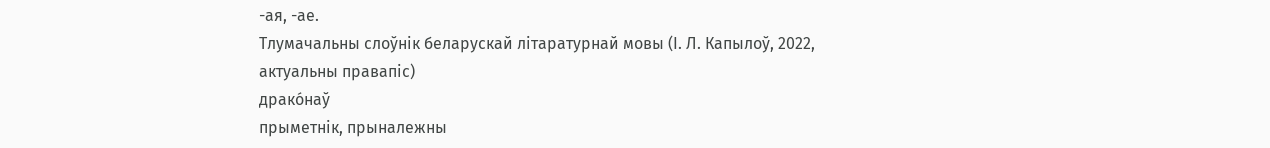-ая, -ае.
Тлумачальны слоўнік беларускай літаратурнай мовы (І. Л. Капылоў, 2022, актуальны правапіс)
драко́наў
прыметнік, прыналежны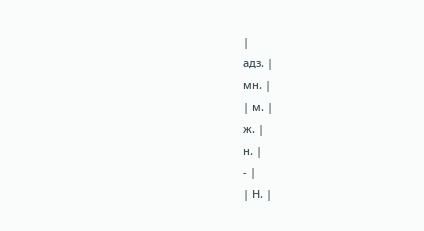|
адз. |
мн. |
| м. |
ж. |
н. |
- |
| Н. |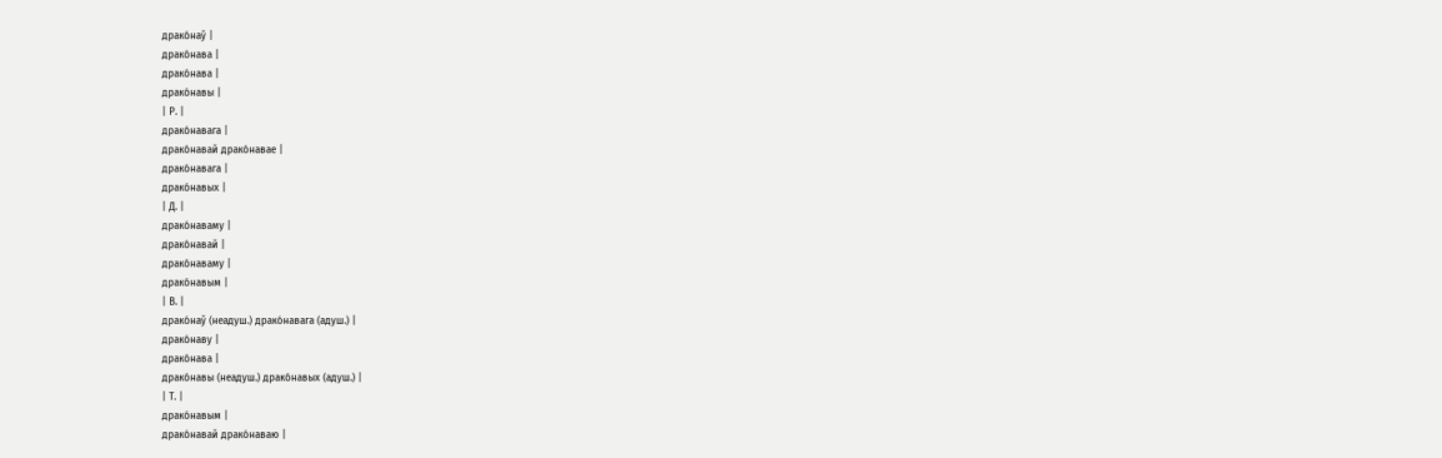драко́наў |
драко́нава |
драко́нава |
драко́навы |
| Р. |
драко́навага |
драко́навай драко́навае |
драко́навага |
драко́навых |
| Д. |
драко́наваму |
драко́навай |
драко́наваму |
драко́навым |
| В. |
драко́наў (неадуш.) драко́навага (адуш.) |
драко́наву |
драко́нава |
драко́навы (неадуш.) драко́навых (адуш.) |
| Т. |
драко́навым |
драко́навай драко́наваю |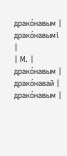драко́навым |
драко́навымі |
| М. |
драко́навым |
драко́навай |
драко́навым |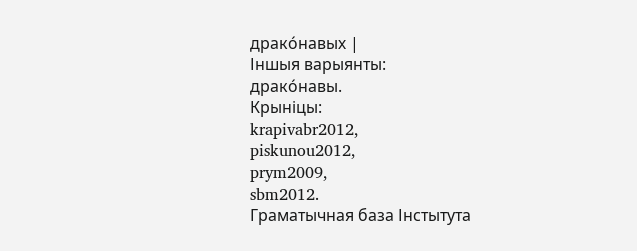драко́навых |
Іншыя варыянты:
драко́навы.
Крыніцы:
krapivabr2012,
piskunou2012,
prym2009,
sbm2012.
Граматычная база Інстытута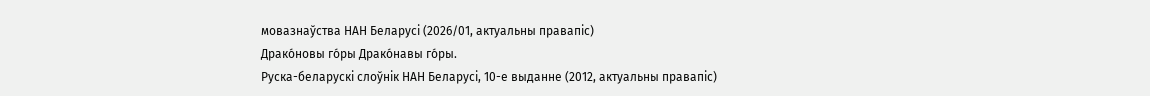мовазнаўства НАН Беларусі (2026/01, актуальны правапіс)
Драко́новы го́ры Драко́навы го́ры.
Руска-беларускі слоўнік НАН Беларусі, 10-е выданне (2012, актуальны правапіс)